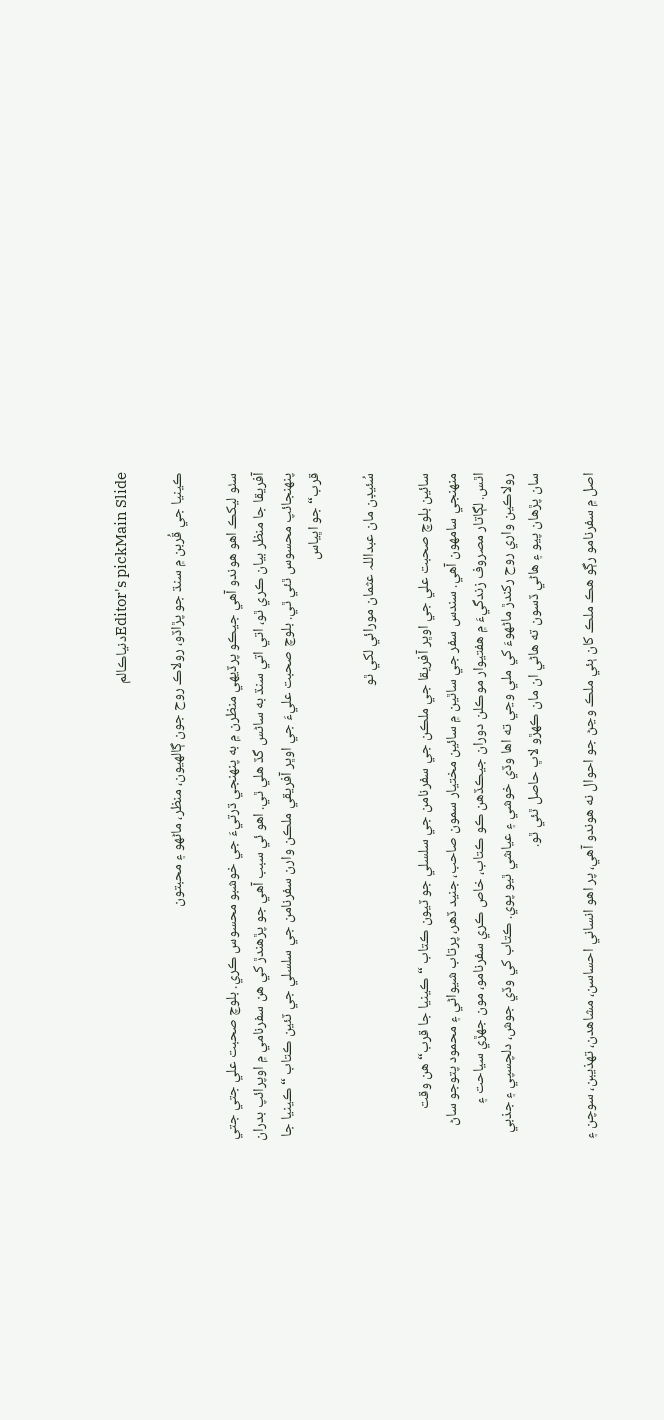Editor's pickMain Slideدنياڪالم

ڪينيا جي قُربن ۾ سنڌ جو پڙاڏو، رولاڪ روح جون ڳالهيون، منظر، ماڻهو ۽ محبتون

سٺو ليکڪ اهو هوندو آهي جيڪو پرڏيهي منظرن ۾ به پنهنجي ڌرتيءَ جي خوشبو محسوس ڪري. بلوچ صحبت علي جتي جتي آفريقا جا منظر بيان ڪري ٿو، اتي اتي سنڌ به ساڻس گڏ هلي ٿي. اهو ئي سبب آهي جو پڙهندڙ کي هن سفرنامي ۾ اوپرائپ بدران پنهنجائپ محسوس ٿئي ٿي. بلوچ صحبت عليءَ جي اوڀر آفريقي ملڪن وارن سفرنامن جي سلسلي جي ٽئين ڪتاب “ڪينيا جا قرب“ جو اڀياس

سُئيڊن مان عبداللہ عثمان مورائي لکي ٿو

سائين بلوچ صحبت علي جي اوڀر آفريقا جي ملڪن جي سفرنامن جي سلسلي جو ٽيون ڪتاب “ڪينيا جا قرب“ هن وقت منهنجي سامهون آهي. سندس سفر جي ساٿين ۾ سائين مختيار سمون صاحب، جنيد ڏهر، پرتاب شيواڻي ۽ محمود پتوجو ساڻ اٿس. لڳاتار مصروف زندگيءَ ۾ هفتيوار موڪلن دوران جيڪڏهن ڪو ڪتاب، خاص ڪري سفرنامو، مون جهڙي سياحت ۽ رولاڪين واري روح رکندڙ ماڻهوءَ کي ملي وڃي ته اها وڏي خوشي ۽ عياشي ٿيو پوي. ڪتاب کي وڏي جوش، دلچسپي ۽ جذبي سان پڙهان پيو ۽ هاڻي ڏسون ته هاڻي ان مان ڪهڙو لاڀ حاصل ٿئي ٿو.

اصل ۾ سفرنامو رڳو هڪ ملڪ کان ٻئي ملڪ وڃڻ جو احوال نه هوندو آهي، پر اهو انساني احساسن، مشاهدن، تهذيبن، سوچن ۽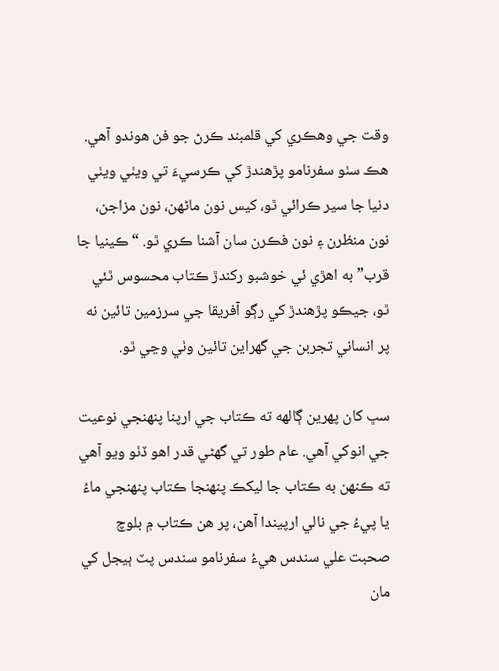وقت جي وهڪري کي قلمبند ڪرڻ جو فن هوندو آهي. هڪ سٺو سفرنامو پڙهندڙ کي ڪرسيءَ تي ويٺي ويٺي دنيا جا سير ڪرائي ٿو، کيس نون ماڻهن، نون مزاجن، نون منظرن ۽ نون فڪرن سان آشنا ڪري ٿو. “ڪينيا جا قرب” به اهڙي ئي خوشبو رکندڙ ڪتاب محسوس ٿئي ٿو، جيڪو پڙهندڙ کي رڳو آفريقا جي سرزمين تائين نه پر انساني تجربن جي گهراين تائين وٺي وڃي ٿو.

سڀ کان پهرين ڳالهه ته ڪتاب جي ارپنا پنهنجي نوعيت جي انوکي آهي. عام طور تي گهڻي قدر اهو ڏٺو ويو آهي ته ڪنهن به ڪتاب جا ليکڪ پنهنجا ڪتاب پنهنجي ماءُ يا پيءُ جي نالي ارپيندا آهن، پر هن ڪتاب ۾ بلوچ صحبت علي سندس هيءُ سفرنامو سندس پٽ ٻيجل کي مان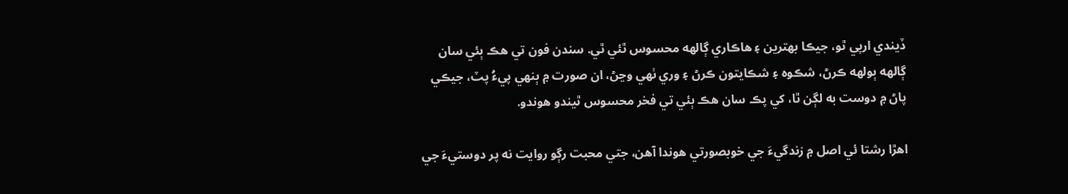ڏيندي ارپي ٿو، جيڪا بهترين ۽ هاڪاري ڳالهه محسوس ٿئي ٿي. سندن فون تي هڪ ٻئي سان ڳالهه ٻولهه ڪرڻ، شڪوه ۽ شڪايتون ڪرڻ ۽ وري ٺهي وڃڻ، ان صورت ۾ ٻنهي پيءُ پٽ، جيڪي پاڻ ۾ دوست به لڳن ٿا، کي پڪ سان هڪ ٻئي تي فخر محسوس ٿيندو هوندو.

اهڙا رشتا ئي اصل ۾ زندگيءَ جي خوبصورتي هوندا آهن، جتي محبت رڳو روايت نه پر دوستيءَ جي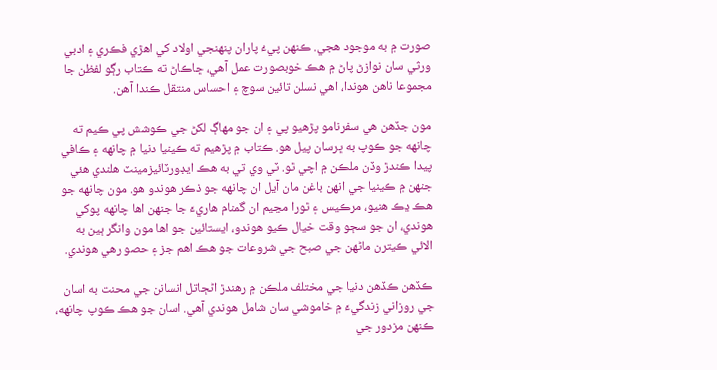صورت ۾ به موجود هجي. ڪنهن پيءُ پاران پنهنجي اولاد کي اهڙي فڪري ۽ ادبي ورثي سان نوازڻ پاڻ ۾ هڪ خوبصورت عمل آهي، ڇاڪاڻ ته ڪتاب رڳو لفظن جا مجموعا ناهن هوندا، اهي نسلن تائين سوچ ۽ احساس منتقل ڪندا آهن.

مون جڏهن هي سفرنامو پڙهيو پي ۽ ان جو مهاڳ لکڻ جي ڪوشش پي ڪيم ته چانهه جو ڪوپ به ڀرسان پيل هو. ڪتاب ۾ پڙهيم ته ڪينيا دنيا ۾ چانهه ۽ ڪافي پيدا ڪندڙ وڏن ملڪن ۾ اچي ٿو. ٽي وي تي به هڪ ايڊورٽائيزمينٽ هلندي هئي جنهن ۾ ڪينيا جي انهن باغن مان آيل ان چانهه جو ذڪر هوندو هو. مون چانهه جو هڪ ڍڪ هنيو، مرڪيس ۽ ٿورا مڃيم ان گمنام هاريءَ جا جنهن اها چانهه پوکي هوندي، ان جو سڄو وقت خيال ڪيو هوندو، ايستائين جو اها مون وانگر ٻين به الائي ڪيترن ماڻهن جي صبح جي شروعات جو هڪ اهم جز ۽ حصو رهي هوندي.

ڪڏهن ڪڏهن دنيا جي مختلف ملڪن ۾ رهندڙ اڻڄاتل انسانن جي محنت به اسان جي روزاني زندگيءَ ۾ خاموشي سان شامل هوندي آهي. اسان جو هڪ ڪوپ چانهه، ڪنهن مزدور جي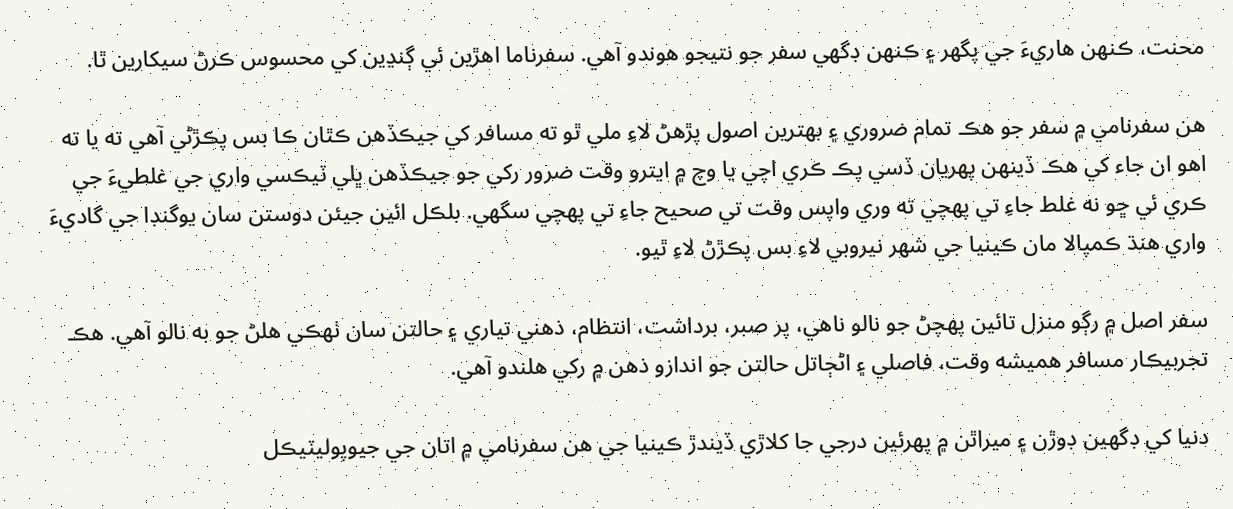محنت، ڪنهن هاريءَ جي پگهر ۽ ڪنهن ڊگهي سفر جو نتيجو هوندو آهي. سفرناما اهڙين ئي ڳنڍين کي محسوس ڪرڻ سيکارين ٿا.

هن سفرنامي ۾ سفر جو هڪ تمام ضروري ۽ بهترين اصول پڙهڻ لاءِ ملي ٿو ته مسافر کي جيڪڏهن ڪٿان ڪا بس پڪڙڻي آهي ته يا ته اهو ان جاء کي هڪ ڏينهن پهريان ڏسي پڪ ڪري اچي يا وچ ۾ ايترو وقت ضرور رکي جو جيڪڏهن ڀلي ٽيڪسي واري جي غلطيءَ جي ڪري ئي ڇو نه غلط جاءِ تي پهچي ته وري واپس وقت تي صحيح جاءِ تي پهچي سگهي. بلڪل ائين جيئن دوستن سان يوگنڊا جي گاديءَ واري هنڌ ڪمپالا مان ڪينيا جي شهر نيروبي لاءِ بس پڪڙڻ لاءِ ٿيو.

سفر اصل ۾ رڳو منزل تائين پهچڻ جو نالو ناهي، پر صبر، برداشت، انتظام، ذهني تياري ۽ حالتن سان ٺهڪي هلڻ جو به نالو آهي. هڪ تجربيڪار مسافر هميشه وقت، فاصلي ۽ اڻڄاتل حالتن جو اندازو ذهن ۾ رکي هلندو آهي.

دنيا کي ڊگهين ڊوڙن ۽ ميراٿن ۾ پهرئين درجي جا کلاڙي ڏيندڙ ڪينيا جي هن سفرنامي ۾ اتان جي جيوپوليٽيڪل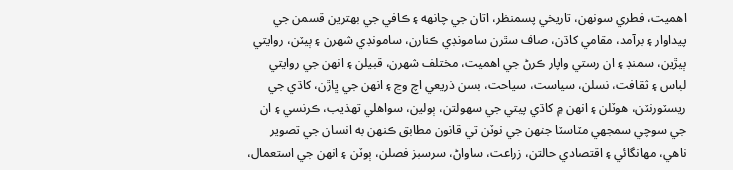اهميت، فطري سونهن، تاريخي پسمنظر، اتان جي چانهه ۽ ڪافي جي بهترين قسمن جي پيداوار ۽ برآمد، مقامي کاڌن، صاف سٿرن سامونڊي ڪنارن، سامونڊي شهرن ۽ ٻيٽن، روايتي ٻيڙين، سمنڊ ۽ ان رستي واپار ڪرڻ جي اهميت، مختلف شهرن، قبيلن ۽ انهن جي روايتي لباس ۽ ثقافت، نسلن، سياست، سياحت، بسن ذريعي اچ وڃ ۽ انهن جي ڀاڙن، کاڌي جي ريسٽورنٽن، هوٽلن ۽ انهن ۾ کاڌي پيتي جي سهولتن، ٻولين، سواهلي تهذيب، ڪرنسي ۽ ان جي سوچي سمجهي مٽاسٽا جنهن جي نوٽن تي قانون مطابق ڪنهن به انسان جي تصوير ناهي، مهانگائي ۽ اقتصادي حالتن، زراعت، ساواڻ، سرسبز فصلن، ٻوٽن ۽ انهن جي استعمال،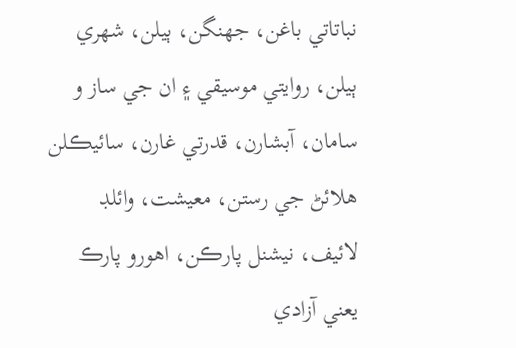نباتاتي باغن، جهنگن، ٻيلن، شهري ٻيلن، روايتي موسيقي ۽ ان جي ساز و سامان، آبشارن، قدرتي غارن، سائيڪلن هلائڻ جي رستن، معيشت، وائلڊ لائيف، نيشنل پارڪن، اهورو پارڪ يعني آزادي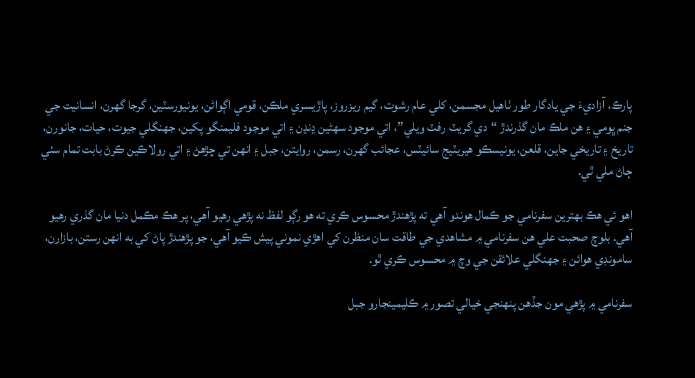پارڪ، آزاديءَ جي يادگار طور ٺاهيل مجسمن، کلي عام رشوت، گيم ريزروز، پاڙيسري ملڪن، قومي اڳواڻن، يونيورسٽين، گرجا گهرن، انسانيت جي جنم ڀومي ۽ هن ملڪ مان گذرندڙ “دي گريٽ رفٽ ويلي”، اتي موجود سهڻين ڍنڍن ۽ اتي موجود فليمنگو پکين، جهنگلي جيوت، حيات، جانورن، تاريخ ۽ تاريخي جاين، قلعن، يونيسڪو هيريٽيج سائيٽس، عجائب گهرن، رسمن، روايتن، جبل ۽ انهن تي چڙهڻ ۽ اتي رولاڪين ڪرڻ بابت تمام سٺي ڄاڻ ملي ٿي.

اهو ئي هڪ بهترين سفرنامي جو ڪمال هوندو آهي ته پڙهندڙ محسوس ڪري ته هو رڳو لفظ نه پڙهي رهيو آهي، پر هڪ مڪمل دنيا مان گذري رهيو آهي. بلوچ صحبت علي هن سفرنامي ۾ مشاهدي جي طاقت سان منظرن کي اهڙي نموني پيش ڪيو آهي، جو پڙهندڙ پاڻ کي به انهن رستن، بازارن، سامونڊي هوائن ۽ جهنگلي علائقن جي وچ ۾ محسوس ڪري ٿو.

سفرنامي ۾ پڙهي مون جڏهن پنهنجي خيالي تصور ۾ ڪليمينجارو جبل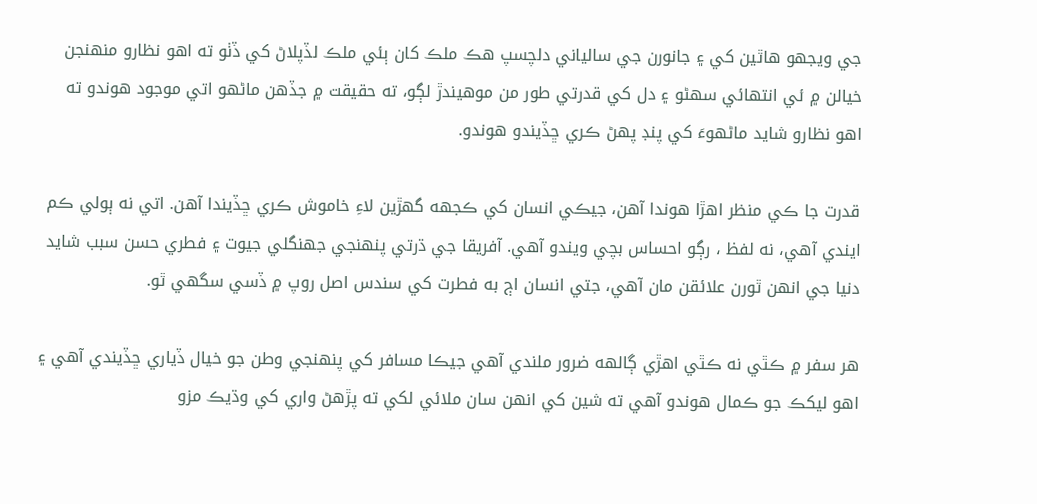جي ويجهو هاٿين کي ۽ جانورن جي سالياني دلچسپ هڪ ملڪ کان ٻئي ملڪ لڏپلاڻ کي ڏٺو ته اهو نظارو منهنجن خيالن ۾ ئي انتهائي سهڻو ۽ دل کي قدرتي طور من موهيندڙ لڳو، ته حقيقت ۾ جڏهن ماڻهو اتي موجود هوندو ته اهو نظارو شايد ماڻهوءَ کي پنڊ پهڻ ڪري ڇڏيندو هوندو.

قدرت جا ڪي منظر اهڙا هوندا آهن، جيڪي انسان کي ڪجهه گهڙين لاءِ خاموش ڪري ڇڏيندا آهن. اتي نه ٻولي ڪم ايندي آهي، نه لفظ ، رڳو احساس بچي ويندو آهي. آفريقا جي ڌرتي پنهنجي جهنگلي جيوت ۽ فطري حسن سبب شايد دنيا جي انهن ٿورن علائقن مان آهي، جتي انسان اڄ به فطرت کي سندس اصل روپ ۾ ڏسي سگهي ٿو.

هر سفر ۾ ڪٿي نه ڪٿي اهڙي ڳالهه ضرور ملندي آهي جيڪا مسافر کي پنهنجي وطن جو خيال ڏياري ڇڏيندي آهي ۽ اهو ليکڪ جو ڪمال هوندو آهي ته شين کي انهن سان ملائي لکي ته پڙهڻ واري کي وڌيڪ مزو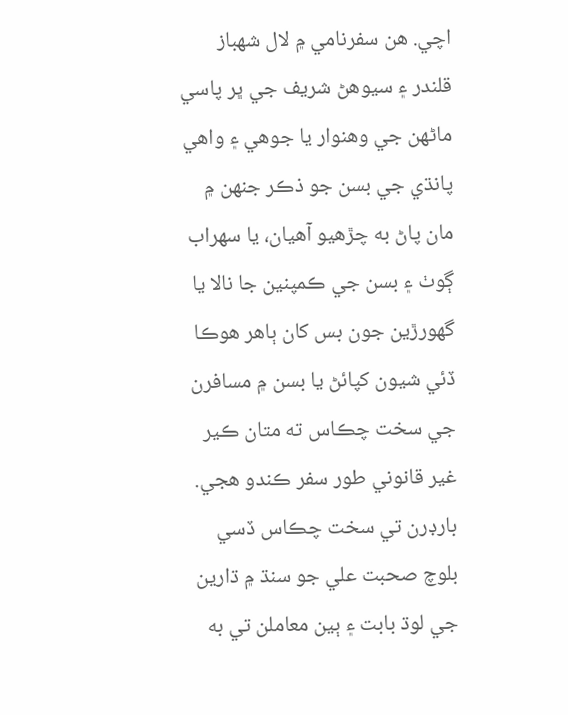اچي. هن سفرنامي ۾ لال شهباز قلندر ۽ سيوهڻ شريف جي ڀر پاسي ماڻهن جي وهنوار يا جوهي ۽ واهي پانڌي جي بسن جو ذڪر جنهن ۾ مان پاڻ به چڙهيو آهيان، يا سهراب ڳوٺ ۽ بسن جي ڪمپنين جا نالا يا گهورڙين جون بس کان ٻاهر هوڪا ڏئي شيون کپائڻ يا بسن ۾ مسافرن جي سخت چڪاس ته متان ڪير غير قانوني طور سفر ڪندو هجي. بارڊرن تي سخت چڪاس ڏسي بلوچ صحبت علي جو سنڌ ۾ ڌارين جي لوڌ بابت ۽ ٻين معاملن تي به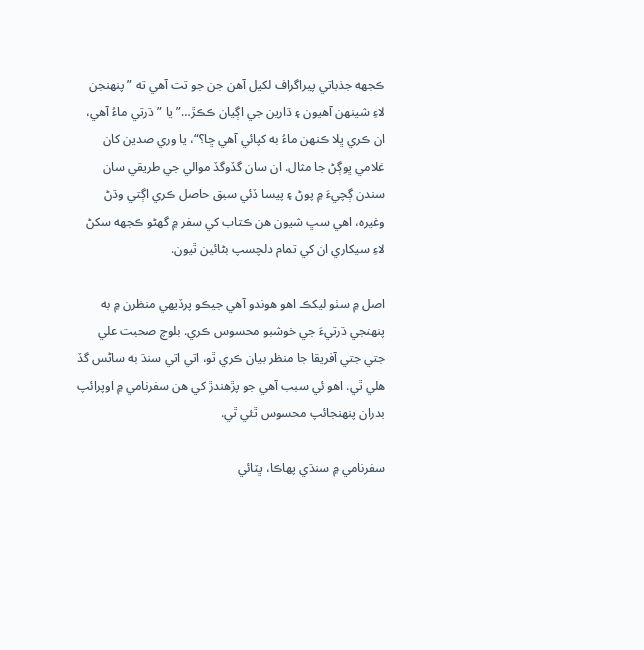ڪجهه جذباتي پيراگراف لکيل آهن جن جو تت آهي ته ”پنهنجن لاءِ شينهن آهيون ۽ ڌارين جي اڳيان ڪڪڙ…” يا ”ڌرتي ماءُ آهي، ان ڪري ڀلا ڪنهن ماءُ به کپائي آهي ڇا؟“، يا وري صدين کان غلامي ڀوڳڻ جا مثال. ان سان گڏوگڏ موالي جي طريقي سان سندن ڳچيءَ ۾ پوڻ ۽ پيسا ڏئي سبق حاصل ڪري اڳتي وڌڻ وغيره، اهي سڀ شيون هن ڪتاب کي سفر ۾ گهڻو ڪجهه سکڻ لاءِ سيکاري ان کي تمام دلچسپ بڻائين ٿيون.

اصل ۾ سٺو ليکڪ اهو هوندو آهي جيڪو پرڏيهي منظرن ۾ به پنهنجي ڌرتيءَ جي خوشبو محسوس ڪري. بلوچ صحبت علي جتي جتي آفريقا جا منظر بيان ڪري ٿو، اتي اتي سنڌ به ساڻس گڏ هلي ٿي. اهو ئي سبب آهي جو پڙهندڙ کي هن سفرنامي ۾ اوپرائپ بدران پنهنجائپ محسوس ٿئي ٿي.

سفرنامي ۾ سنڌي پهاڪا، ڀٽائي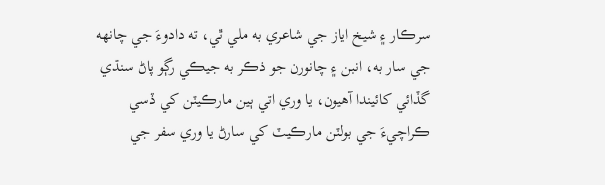سرڪار ۽ شيخ اياز جي شاعري به ملي ٿي، ته دادوءَ جي چانهه جي سار به، انبن ۽ چانورن جو ذڪر به جيڪي رڳو پاڻ سنڌي گڏائي کائيندا آهيون، يا وري اتي ٻين مارڪيٽن کي ڏسي ڪراچيءَ جي بولٽن مارڪيٽ کي سارڻ يا وري سفر جي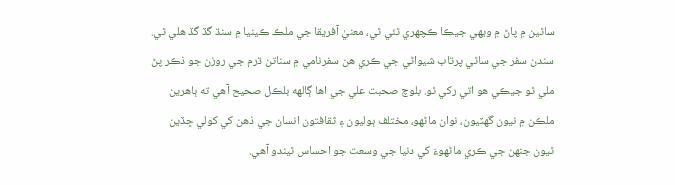ساٿين ۾ پاڻ ۾ ويهي جيڪا ڪچهري ٿئي ٿي، معنيٰ آفريقا جي ملڪ ڪينيا ۾ سنڌ گڏ گڏ هلي ٿي. سندن سفر جي ساٿي پرتاب شيواڻي جي ڪري هن سفرنامي ۾ سناتن ڌرم جي روزن جو ذڪر پڻ ملي ٿو جيڪي هو اتي رکي ٿو. بلوچ صحبت علي جي اها ڳالهه بلڪل صحيح آهي ته ٻاهرين ملڪن ۾ نيون گهٽيون، نوان ماڻهو، مختلف ٻوليون ۽ ثقافتون انسان جي ذهن کي کولي ڇڏين ٿيون جنهن جي ڪري ماڻهوءَ کي دنيا جي وسعت جو احساس ٿيندو آهي.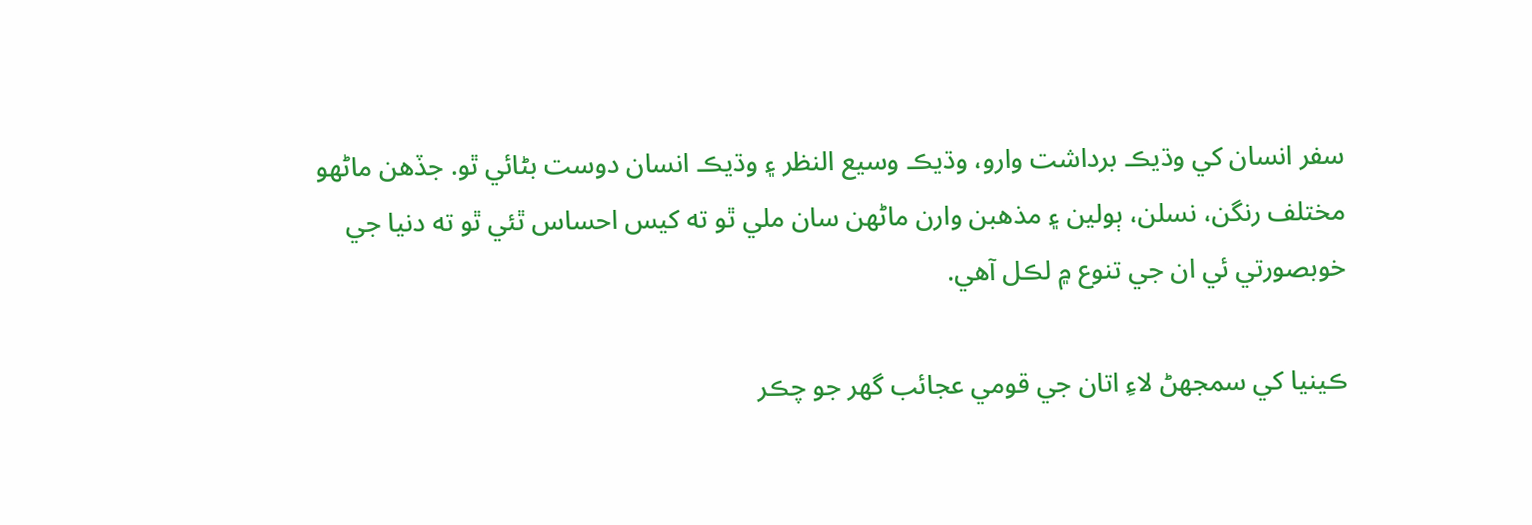سفر انسان کي وڌيڪ برداشت وارو، وڌيڪ وسيع النظر ۽ وڌيڪ انسان دوست بڻائي ٿو. جڏهن ماڻهو مختلف رنگن، نسلن، ٻولين ۽ مذهبن وارن ماڻهن سان ملي ٿو ته کيس احساس ٿئي ٿو ته دنيا جي خوبصورتي ئي ان جي تنوع ۾ لڪل آهي.

ڪينيا کي سمجهڻ لاءِ اتان جي قومي عجائب گهر جو چڪر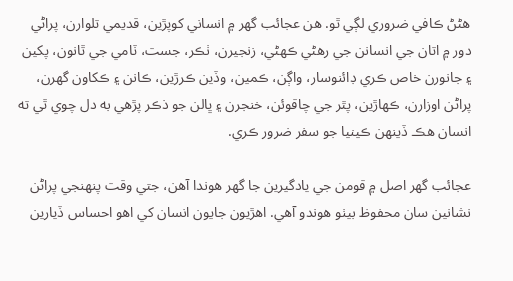هڻڻ ڪافي ضروري لڳي ٿو. هن عجائب گهر ۾ انساني کوپڙين، قديمي تلوارن، پراڻي دور ۾ اتان جي انسانن جي رهڻي ڪهڻي، زنجيرن، ٺڪر، جست، ٽامي جي ٿانون، پکين ۽ جانورن خاص ڪري ڊائنوسار، واڳن، ڪمين، وڏين ڪرڙين، ڪانن ۽ ڪکاون گهرن، پراڻن اوزارن، ڪهاڙين، پٿر جي چاقوئن، خنجرن ۽ ڀالن جو ذڪر پڙهي به دل چوي ٿي ته انسان هڪ ڏينهن ڪينيا جو سفر ضرور ڪري.

عجائب گهر اصل ۾ قومن جي يادگيرين جا گهر هوندا آهن، جتي وقت پنهنجي پراڻن نشانين سان محفوظ بيٺو هوندو آهي. اهڙيون جايون انسان کي اهو احساس ڏيارين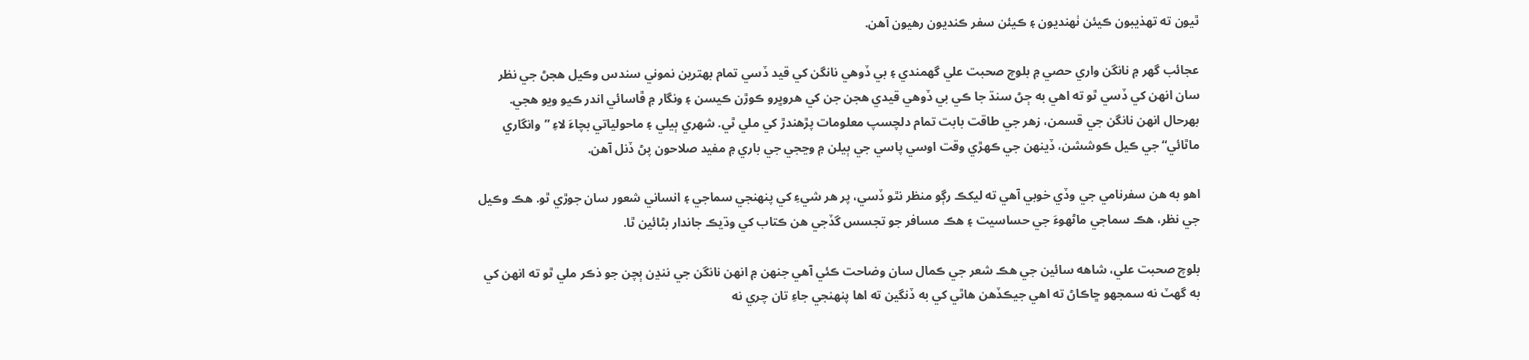ٿيون ته تهذيبون ڪيئن ٺهنديون ۽ ڪيئن سفر ڪنديون رهيون آهن.

عجائب گهر ۾ نانگن واري حصي ۾ بلوچ صحبت علي گهمندي ۽ بي ڏوهي نانگن کي قيد ڏسي تمام بهترين نموني سندس وڪيل هجڻ جي نظر سان انهن کي ڏسي ٿو ته اهي به ڄڻ سنڌ جا ڪي بي ڏوهي قيدي هجن جن کي هروڀرو ڪوڙن ڪيسن ۽ ونگار ۾ ڦاسائي اندر ڪيو ويو هجي. بهرحال انهن نانگن جي قسمن، زهر جي طاقت بابت تمام دلچسپ معلومات پڙهندڙ کي ملي ٿي. شهري ٻيلي ۽ ماحولياتي بچاءَ لاءِ ”وانگاري ماٿائي“ جي ڪيل ڪوششن، ڏينهن جي ڪهڙي وقت اوسي پاسي جي ٻيلن ۾ وڃجي جي باري ۾ مفيد صلاحون پڻ ڏنل آهن.

اهو به هن سفرنامي جي وڏي خوبي آهي ته ليکڪ رڳو منظر نٿو ڏسي، پر هر شيءِ کي پنهنجي سماجي ۽ انساني شعور سان جوڙي ٿو. هڪ وڪيل جي نظر، هڪ سماجي ماڻهوءَ جي حساسيت ۽ هڪ مسافر جو تجسس گڏجي هن ڪتاب کي وڌيڪ جاندار بڻائين ٿا.

بلوچ صحبت علي، شاهه سائين جي هڪ شعر جي ڪمال سان وضاحت ڪئي آهي جنهن ۾ انهن نانگن جي ننڍن ٻچن جو ذڪر ملي ٿو ته انهن کي به گهٽ نه سمجهو ڇاڪاڻ ته اهي جيڪڏهن هاٿي کي به ڏنگين ته اها پنهنجي جاءِ تان چري نه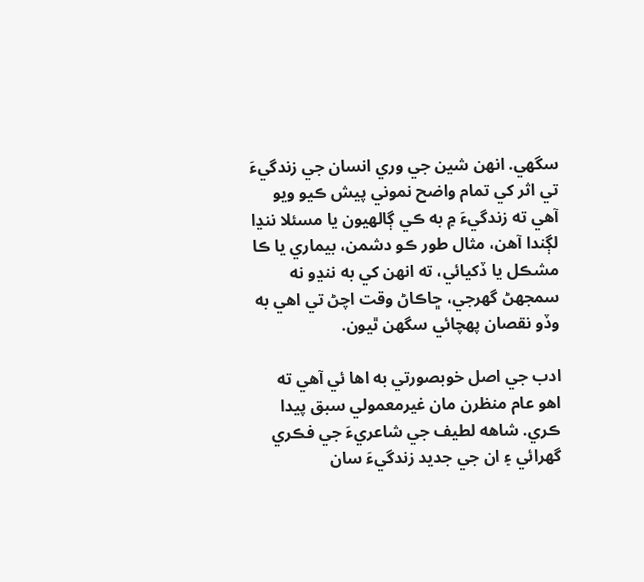سگهي. انهن شين جي وري انسان جي زندگيءَ تي اثر کي تمام واضح نموني پيش ڪيو ويو آهي ته زندگيءَ ۾ به ڪي ڳالهيون يا مسئلا ننڍا لڳندا آهن، مثال طور ڪو دشمن، بيماري يا ڪا مشڪل يا ڏکيائي، ته انهن کي به ننڍو نه سمجهڻ گهرجي، ڇاڪاڻ وقت اچڻ تي اهي به وڏو نقصان پهچائي سگهن ٿيون.

ادب جي اصل خوبصورتي به اها ئي آهي ته اهو عام منظرن مان غيرمعمولي سبق پيدا ڪري. شاهه لطيف جي شاعريءَ جي فڪري گهرائي ۽ ان جي جديد زندگيءَ سان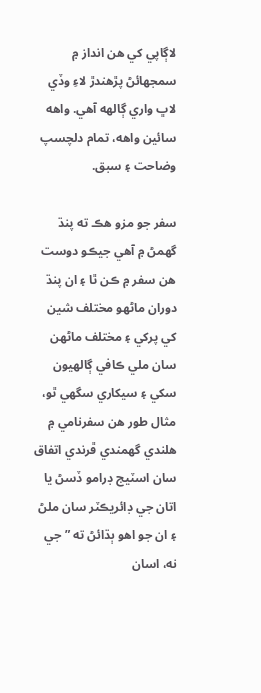لاڳاپي کي هن انداز ۾ سمجهائڻ پڙهندڙ لاءِ وڏي لاڀ واري ڳالهه آهي. واهه سائين واهه، تمام دلچسپ وضاحت ۽ سبق.

سفر جو مزو هڪ ته پنڌ گهمڻ ۾ آهي جيڪو دوست هن سفر ۾ ڪن ٿا ۽ ان پنڌ دوران ماڻهو مختلف شين کي پرکي ۽ مختلف ماڻهن سان ملي ڪافي ڳالهيون سکي ۽ سيکاري سگهي ٿو، مثال طور هن سفرنامي ۾ هلندي گهمندي ڦرندي اتفاق سان اسٽيج ڊرامو ڏسڻ يا اتان جي ڊائريڪٽر سان ملڻ ۽ ان جو اهو ٻڌائڻ ته ”جي نه، اسان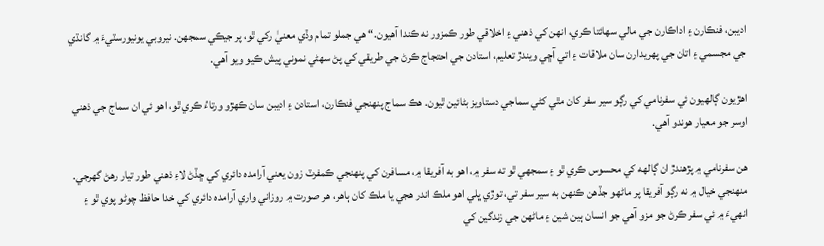اديبن، فنڪارن ۽ اداڪارن جي مالي سهائتا ڪري، انهن کي ذهني ۽ اخلاقي طور ڪمزور نه ڪندا آهيون.“ هي جملو تمام وڏي معنيٰ رکي ٿو، پر جيڪي سمجهن. نيروبي يونيورسٽيءَ ۾ گانڌي جي مجسمي ۽ اتان جي پهريدارن سان ملاقات ۽ اتي آڇي ويندڙ تعليم، استادن جي احتجاج ڪرڻ جي طريقي کي پڻ سهڻي نموني پيش ڪيو ويو آهي.

اهڙيون ڳالهيون ئي سفرنامي کي رڳو سير سفر کان مٿي کڻي سماجي دستاويز بڻائين ٿيون. هڪ سماج پنهنجي فنڪارن، استادن ۽ اديبن سان ڪهڙو ورتاءُ ڪري ٿو، اهو ئي ان سماج جي ذهني اوسر جو معيار هوندو آهي.

هن سفرنامي ۾ پڙهندڙ ان ڳالهه کي محسوس ڪري ٿو ۽ سمجهي ٿو ته سفر ۾، اهو به آفريقا ۾، مسافرن کي پنهنجي ڪمفرٽ زون يعني آرامده دائري کي ڇڏڻ لاءِ ذهني طور تيار رهڻ گهرجي. منهنجي خيال ۾ نه رڳو آفريقا پر ماڻهو جڏهن ڪنهن به سير سفر تي، توڙي ڀلي اهو ملڪ اندر هجي يا ملڪ کان ٻاهر، هر صورت ۾ روزاني واري آرامده دائري کي خدا حافظ چوڻو پوي ٿو ۽ انهيءَ ۾ ئي سفر ڪرڻ جو مزو آهي جو انسان ٻين شين ۽ ماڻهن جي زندگين کي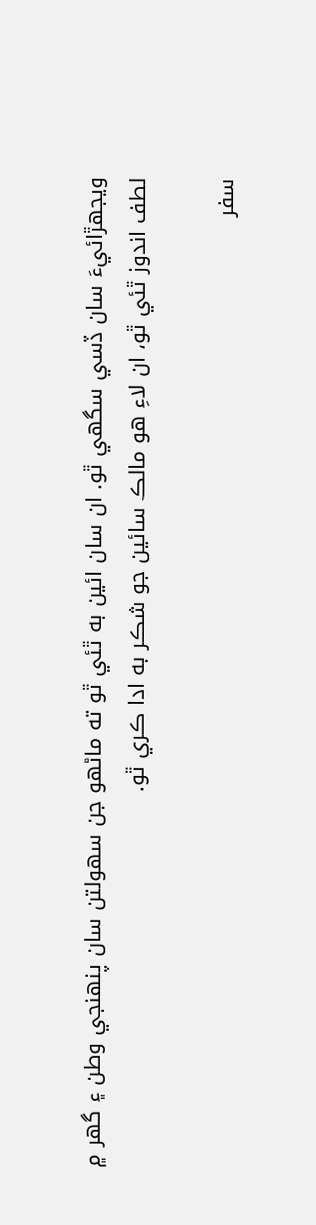ويجهڙائيءَ سان ڏسي سگهي ٿو. ان سان ائين به ٿئي ٿو ته ماڻهو جن سهولتن سان پنهنجي وطن ۽ گهر ۾ لطف اندوز ٿئي ٿو، ان لاءِ هو مالڪ سائين جو شڪر به ادا ڪري ٿو.

سفر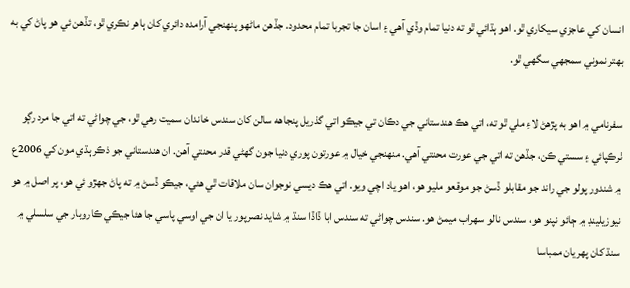انسان کي عاجزي سيکاري ٿو. اهو ٻڌائي ٿو ته دنيا تمام وڏي آهي ۽ اسان جا تجربا تمام محدود. جڏهن ماڻهو پنهنجي آرامده دائري کان ٻاهر نڪري ٿو، تڏهن ئي هو پاڻ کي به بهتر نموني سمجهي سگهي ٿو.

سفرنامي ۾ اهو به پڙهڻ لاءِ ملي ٿو ته، اتي هڪ هندستاني جي دڪان تي جيڪو اتي گذريل پنجاهه سالن کان سندس خاندان سميت رهي ٿو، جي چواڻي ته اتي جا مرد رڳو ٺرڪپائي ۽ سستي ڪن، جڏهن ته اتي جي عورت محنتي آهي. منهنجي خيال ۾ عورتون پوري دنيا جون گهڻي قدر محنتي آهن. ان هندستاني جو ذڪر ٻڌي مون کي 2006ع ۾ شندور پولو جي راند جو مقابلو ڏسڻ جو موقعو مليو هو، اهو ياد اچي ويو. اتي هڪ ديسي نوجوان سان ملاقات ٿي هئي، جيڪو ڏسڻ ۾ ته پاڻ جهڙو ئي هو، پر اصل ۾ هو نيوزيلينڊ ۾ ڄائو نپنو هو، سندس نالو سهراب ميمڻ هو. سندس چواڻي ته سندس ابا ڏاڏا سنڌ ۾ شايد نصرپور يا ان جي اوسي پاسي جا هئا جيڪي ڪاروبار جي سلسلي ۾ سنڌ کان پهريان ممباسا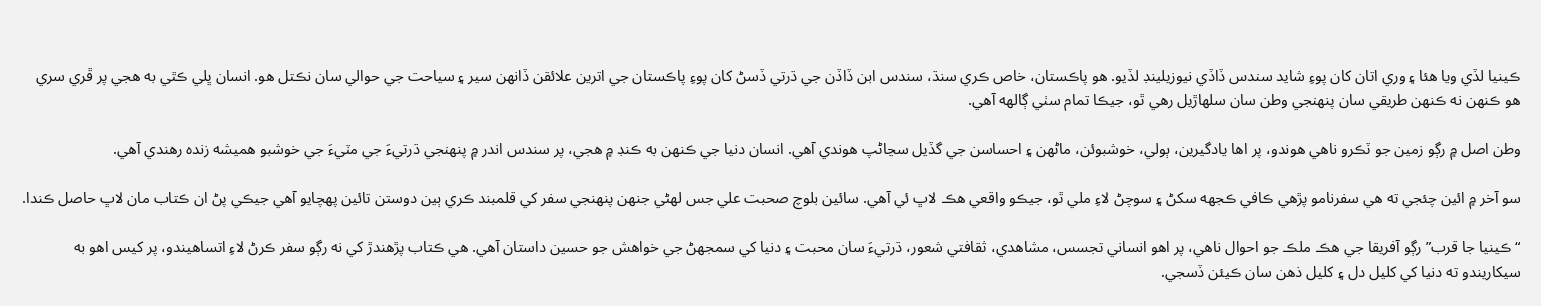ڪينيا لڏي ويا هئا ۽ وري اتان کان پوءِ شايد سندس ڏاڏي نيوزيلينڊ لڏيو. هو پاڪستان، خاص ڪري سنڌ، سندس ابن ڏاڏن جي ڌرتي ڏسڻ کان پوءِ پاڪستان جي اترين علائقن ڏانهن سير ۽ سياحت جي حوالي سان نڪتل هو. انسان ڀلي ڪٿي به هجي پر ڦري سري هو ڪنهن نه ڪنهن طريقي سان پنهنجي وطن سان سلهاڙيل رهي ٿو، جيڪا تمام سٺي ڳالهه آهي.

وطن اصل ۾ رڳو زمين جو ٽڪرو ناهي هوندو، پر اها يادگيرين، ٻولي، خوشبوئن، ماڻهن ۽ احساسن جي گڏيل سڃاڻپ هوندي آهي. انسان دنيا جي ڪنهن به ڪنڊ ۾ هجي، پر سندس اندر ۾ پنهنجي ڌرتيءَ جي مٽيءَ جي خوشبو هميشه زنده رهندي آهي.

سو آخر ۾ ائين چئجي ته هي سفرنامو پڙهي ڪافي ڪجهه سکڻ ۽ سوچڻ لاءِ ملي ٿو، جيڪو واقعي هڪ لاڀ ئي آهي. سائين بلوچ صحبت علي جس لهڻي جنهن پنهنجي سفر کي قلمبند ڪري ٻين دوستن تائين پهچايو آهي جيڪي پڻ ان ڪتاب مان لاڀ حاصل ڪندا.

“ڪينيا جا قرب” رڳو آفريقا جي هڪ ملڪ جو احوال ناهي، پر اهو انساني تجسس، مشاهدي، ثقافتي شعور، ڌرتيءَ سان محبت ۽ دنيا کي سمجهڻ جي خواهش جو حسين داستان آهي. هي ڪتاب پڙهندڙ کي نه رڳو سفر ڪرڻ لاءِ اتساهيندو، پر کيس اهو به سيکاريندو ته دنيا کي کليل دل ۽ کليل ذهن سان ڪيئن ڏسجي.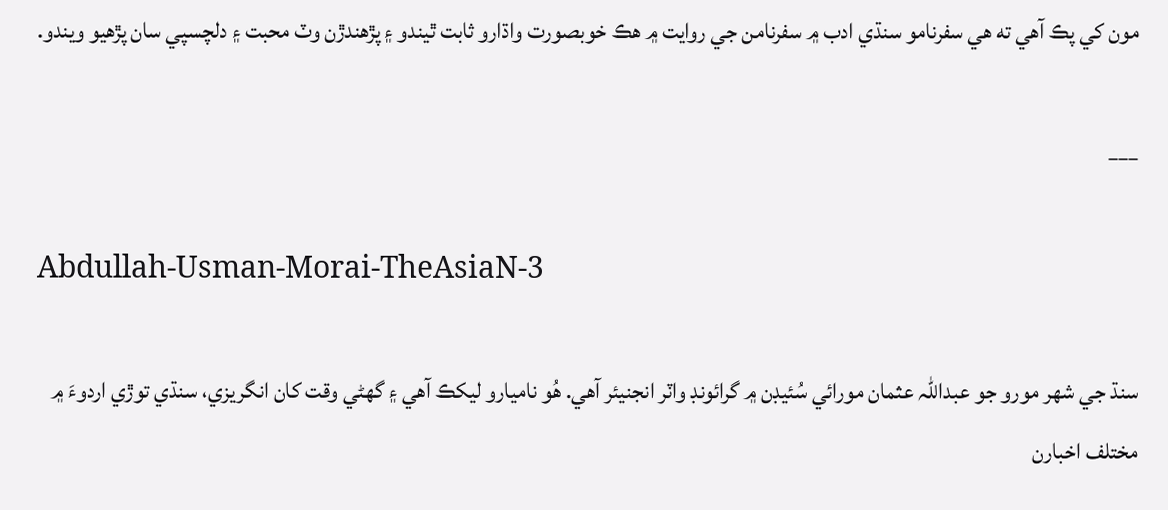مون کي پڪ آهي ته هي سفرنامو سنڌي ادب ۾ سفرنامن جي روايت ۾ هڪ خوبصورت واڌارو ثابت ٿيندو ۽ پڙهندڙن وٽ محبت ۽ دلچسپي سان پڙهيو ويندو.

___

Abdullah-Usman-Morai-TheAsiaN-3

سنڌ جي شھر مورو جو عبداللہ عثمان مورائي سُئيڊن ۾ گرائونڊ واٽر انجنيئر آھي. ھُو ناميارو ليکڪ آھي ۽ گھڻي وقت کان انگريزي، سنڌي توڙي اردوءَ ۾ مختلف اخبارن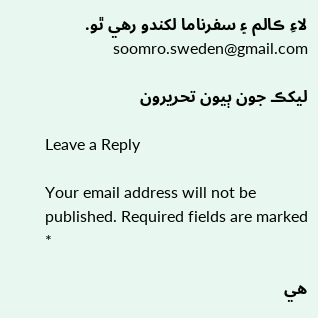لاءِ ڪالم ۽ سفرناما لکندو رھي ٿو.    soomro.sweden@gmail.com

ليکڪ جون ٻيون تحريرون

Leave a Reply

Your email address will not be published. Required fields are marked *

هي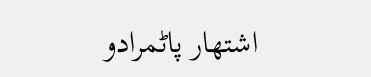اشتهار پاڻمرادو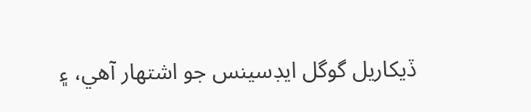ڏيکاريل گوگل ايڊسينس جو اشتهار آهي، ۽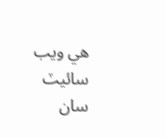هي ويب سائيٽ سان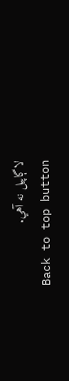لاڳاپيل نه آهي.
Back to top button